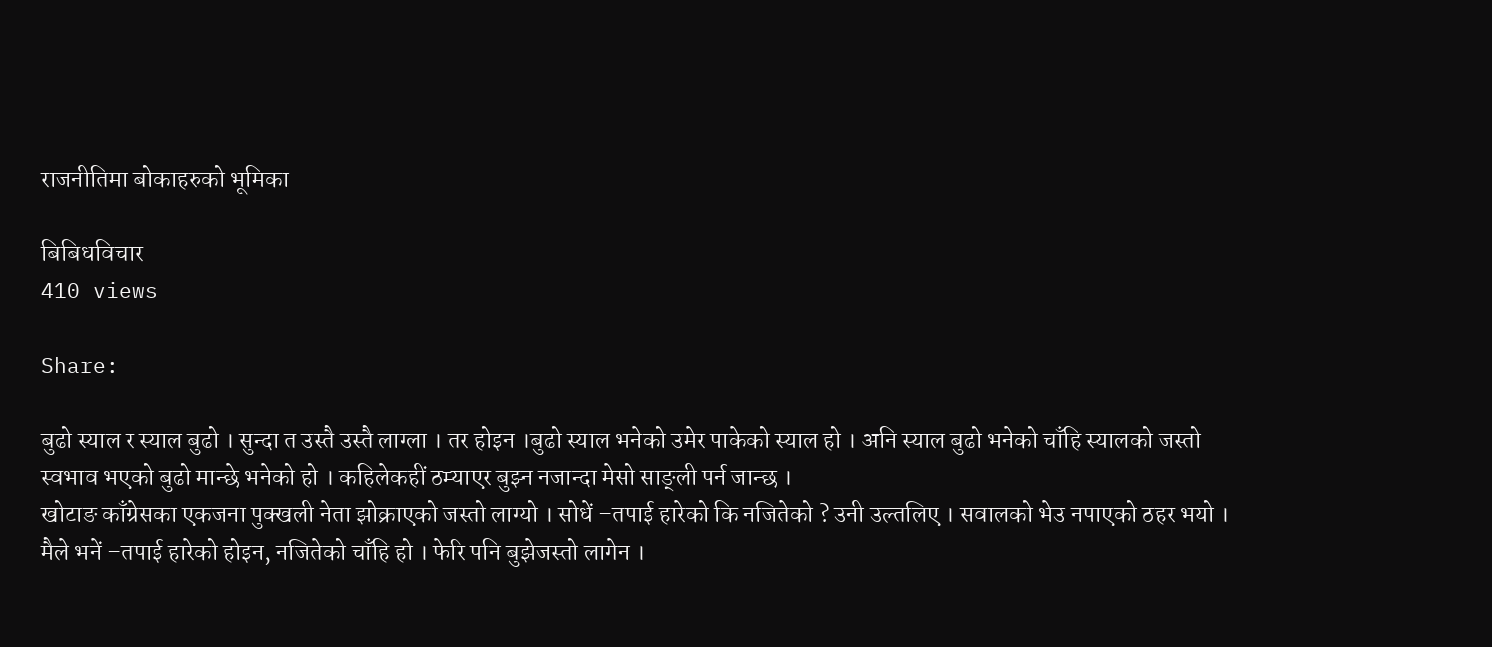राजनीतिमा बोकाहरुको भूमिका

बिबिधविचार
410 views

Share:

बुढो स्याल र स्याल बुढो । सुन्दा त उस्तै उस्तै लाग्ला । तर होइन ।बुढो स्याल भनेको उमेर पाकेको स्याल हो । अनि स्याल बुढो भनेको चाँहि स्यालको जस्तो स्वभाव भएको बुढो मान्छे भनेको हो । कहिलेकहीं ठम्याएर बुझ्न नजान्दा मेसो साङ्ली पर्न जान्छ ।
खोटाङ काँग्रेसका एकजना पुक्खली नेता झोक्राएको जस्तो लाग्यो । सोधें –तपाई हारेको कि नजितेको ? उनी उल्तलिए । सवालको भेउ नपाएको ठहर भयो । मैले भनें –तपाई हारेको होइन, नजितेको चाँहि हो । फेरि पनि बुझेजस्तो लागेन ।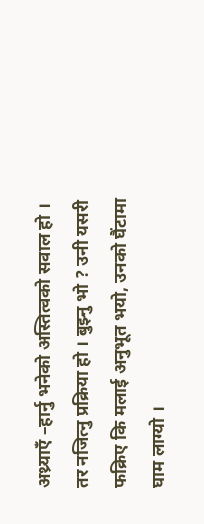अथ्र्याएँ –हार्नु भनेको अस्तित्वको सवाल हो । तर नजित्नु प्रक्रिया हो । बुझ्नु भो ? उनी यसरी फक्रिए कि मलाई अनुभूत भयो, उनको घैंटामा घाम लाग्यो ।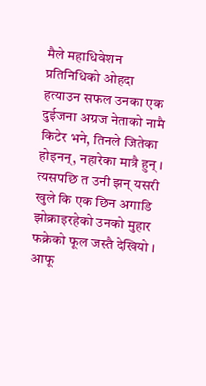मैले महाधिवेशन प्रतिनिधिको ओहदा हत्याउन सफल उनका एक दुईजना अग्रज नेताको नामै किटेर भने, तिनले जितेका होइनन्, नहारेका मात्रै हुन् । त्यसपछि त उनी झन् यसरी खुले कि एक छिन अगाडि झोक्राइरहेको उनको मुहार फक्रेको फूल जस्तै देखियो । आफू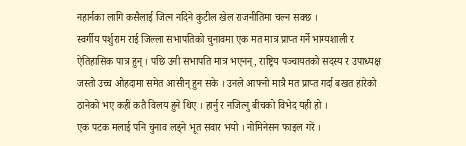नहार्नका लागि कसैलाई जित्न नदिने कुटील खेल राजनीतिमा चल्न सक्छ ।
स्वर्गीय पर्शुराम राई जिल्ला सभापतिको चुनावमा एक मत मात्र प्राप्त गर्ने भाग्यशाली र ऐतिहासिक पात्र हुन् । पछि उनी सभापति मात्र भएनन्, राष्ट्रिय पञ्चायतको सदस्य र उपाध्यक्ष जस्तो उच्च ओहदामा समेत आसीन् हुन सके । उनले आफ्नो मात्रै मत प्राप्त गर्दा बखत हारेको ठानेको भए कहीं कतै विलय हुने थिए । हार्नु र नजित्नु बीचको विभेद यही हो ।
एक पटक मलाई पनि चुनाव लड्ने भूत सवार भयो । नोमिनेसन फाइल गरें ।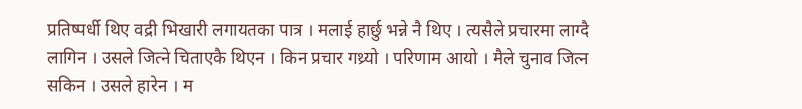प्रतिष्पर्धी थिए वद्री भिखारी लगायतका पात्र । मलाई हार्छु भन्ने नै थिए । त्यसैले प्रचारमा लाग्दै लागिन । उसले जित्ने चिताएकै थिएन । किन प्रचार गथ्र्यो । परिणाम आयो । मैले चुनाव जित्न सकिन । उसले हारेन । म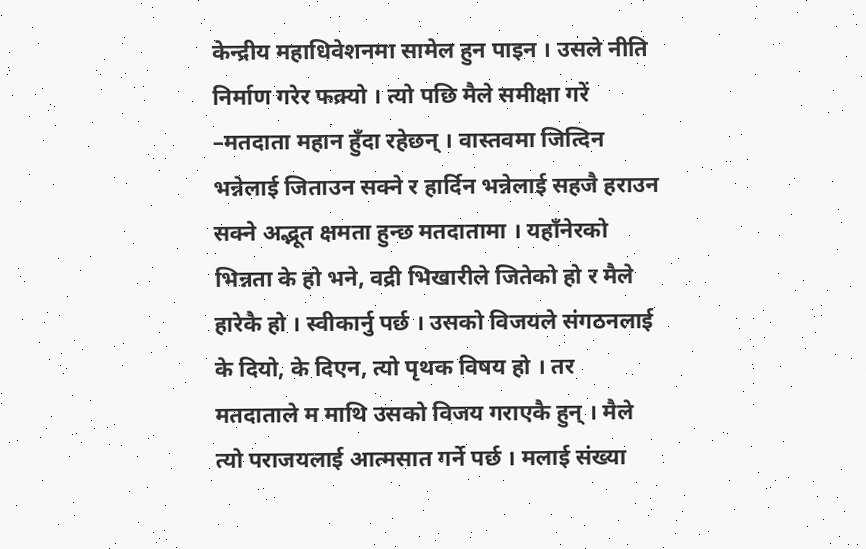केन्द्रीय महाधिवेशनमा सामेल हुन पाइन । उसले नीति निर्माण गरेर फक्र्यो । त्यो पछि मैले समीक्षा गरें –मतदाता महान हुँदा रहेछन् । वास्तवमा जित्दिन भन्नेलाई जिताउन सक्ने र हार्दिन भन्नेलाई सहजै हराउन सक्ने अद्भूत क्षमता हुन्छ मतदातामा । यहाँनेरको भिन्नता के हो भने, वद्री भिखारीले जितेको हो र मैले हारेकै हो । स्वीकार्नु पर्छ । उसको विजयले संगठनलाई के दियो, के दिएन, त्यो पृथक विषय हो । तर मतदाताले म माथि उसको विजय गराएकै हुन् । मैले त्यो पराजयलाई आत्मसात गर्ने पर्छ । मलाई संख्या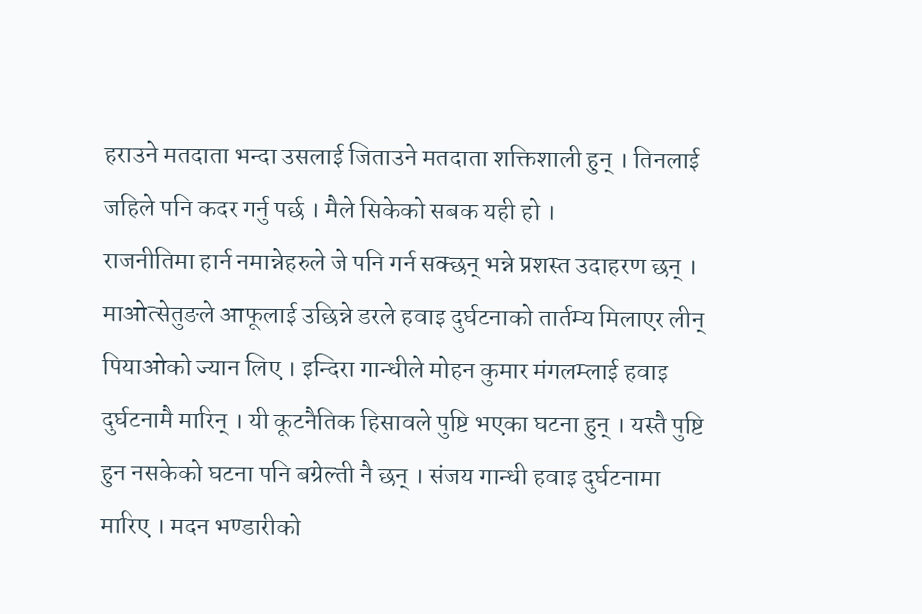हराउने मतदाता भन्दा उसलाई जिताउने मतदाता शक्तिशाली हुन् । तिनलाई जहिले पनि कदर गर्नु पर्छ । मैले सिकेको सबक यही हो ।
राजनीतिमा हार्न नमान्नेहरुले जे पनि गर्न सक्छन् भन्ने प्रशस्त उदाहरण छन् । माओत्सेतुङले आफूलाई उछिन्ने डरले हवाइ दुर्घटनाको तार्तम्य मिलाएर लीन् पियाओको ज्यान लिए । इन्दिरा गान्धीले मोहन कुमार मंगलम्लाई हवाइ दुर्घटनामै मारिन् । यी कूटनैतिक हिसावले पुष्टि भएका घटना हुन् । यस्तै पुष्टि हुन नसकेको घटना पनि बग्रेल्ती नै छन् । संजय गान्धी हवाइ दुर्घटनामा मारिए । मदन भण्डारीको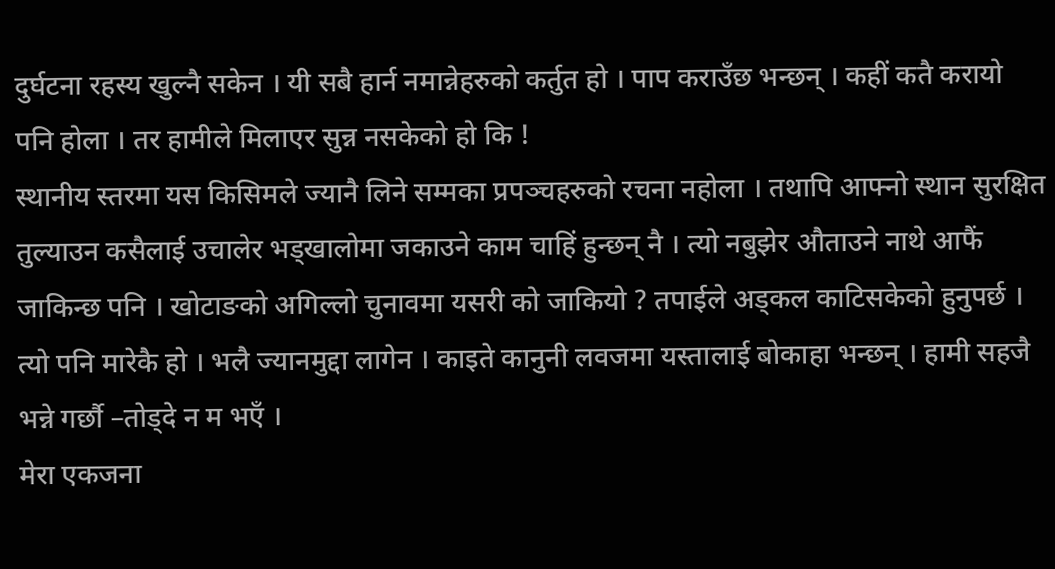दुर्घटना रहस्य खुल्नै सकेन । यी सबै हार्न नमान्नेहरुको कर्तुत हो । पाप कराउँछ भन्छन् । कहीं कतै करायो पनि होला । तर हामीले मिलाएर सुन्न नसकेको हो कि !
स्थानीय स्तरमा यस किसिमले ज्यानै लिने सम्मका प्रपञ्चहरुको रचना नहोला । तथापि आफ्नो स्थान सुरक्षित तुल्याउन कसैलाई उचालेर भड्खालोमा जकाउने काम चाहिं हुन्छन् नै । त्यो नबुझेर औताउने नाथे आफैं जाकिन्छ पनि । खोटाङको अगिल्लो चुनावमा यसरी को जाकियो ? तपाईले अड्कल काटिसकेको हुनुपर्छ । त्यो पनि मारेकै हो । भलै ज्यानमुद्दा लागेन । काइते कानुनी लवजमा यस्तालाई बोकाहा भन्छन् । हामी सहजै भन्ने गर्छौ –तोड्दे न म भएँ ।
मेरा एकजना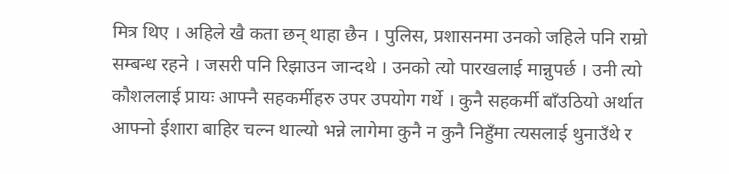मित्र थिए । अहिले खै कता छन् थाहा छैन । पुलिस, प्रशासनमा उनको जहिले पनि राम्रो सम्बन्ध रहने । जसरी पनि रिझाउन जान्दथे । उनको त्यो पारखलाई मान्नुपर्छ । उनी त्यो कौशललाई प्रायः आफ्नै सहकर्मीहरु उपर उपयोग गर्थे । कुनै सहकर्मी बाँउठियो अर्थात आफ्नो ईशारा बाहिर चल्न थाल्यो भन्ने लागेमा कुनै न कुनै निहुँमा त्यसलाई थुनाउँथे र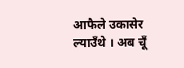आफैले उकासेर ल्याउँथे । अब चूँ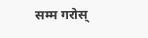सम्म गरोस्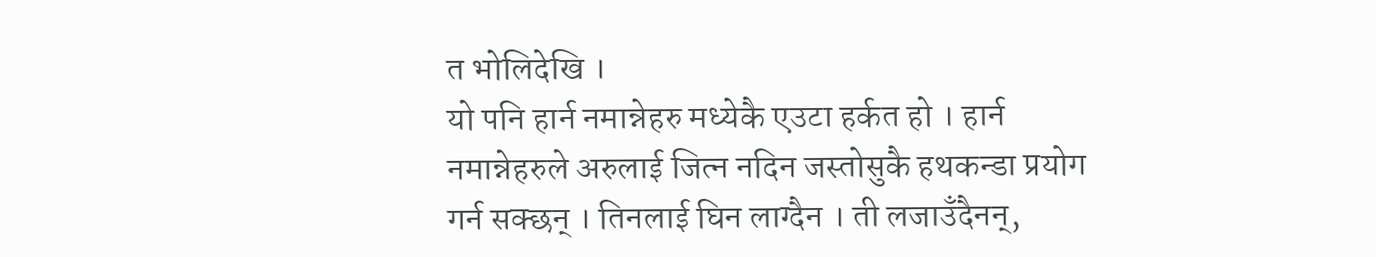त भोलिदेखि ।
यो पनि हार्न नमान्नेहरु मध्येकै एउटा हर्कत हो । हार्न नमान्नेहरुले अरुलाई जित्न नदिन जस्तोसुकै हथकन्डा प्रयोग गर्न सक्छन् । तिनलाई घिन लाग्दैन । ती लजाउँदैनन्,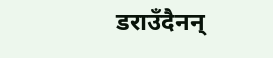डराउँदैनन्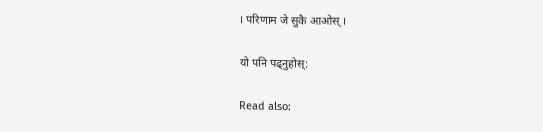। परिणाम जे सुकै आओस् ।

यो पनि पढ्नुहोस्:

Read also: